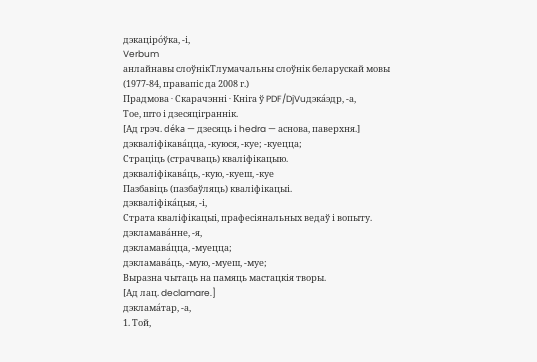дэкаціро́ўка, ‑і,
Verbum
анлайнавы слоўнікТлумачальны слоўнік беларускай мовы (1977-84, правапіс да 2008 г.)
Прадмова ∙ Скарачэнні ∙ Кніга ў PDF/DjVuдэка́эдр, ‑а,
Тое, што і дзесяціграннік.
[Ад грэч. déka — дзесяць і hedra — аснова, паверхня.]
дэкваліфікава́цца, ‑куюся, ‑куе; ‑куецца;
Страціць (страчваць) кваліфікацыю.
дэкваліфікава́ць, ‑кую, ‑куеш, ‑куе
Пазбавіць (пазбаўляць) кваліфікацыі.
дэкваліфіка́цыя, ‑і,
Страта кваліфікацыі, прафесіянальных ведаў і вопыту.
дэкламава́нне, ‑я,
дэкламава́цца, ‑муецца;
дэкламава́ць, ‑мую, ‑муеш, ‑муе;
Выразна чытаць на памяць мастацкія творы.
[Ад лац. declamare.]
дэклама́тар, ‑а,
1. Той,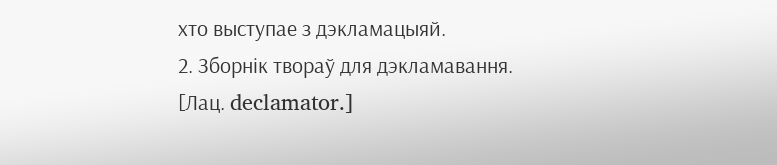хто выступае з дэкламацыяй.
2. Зборнік твораў для дэкламавання.
[Лац. declamator.]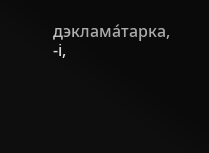дэклама́тарка, ‑і,